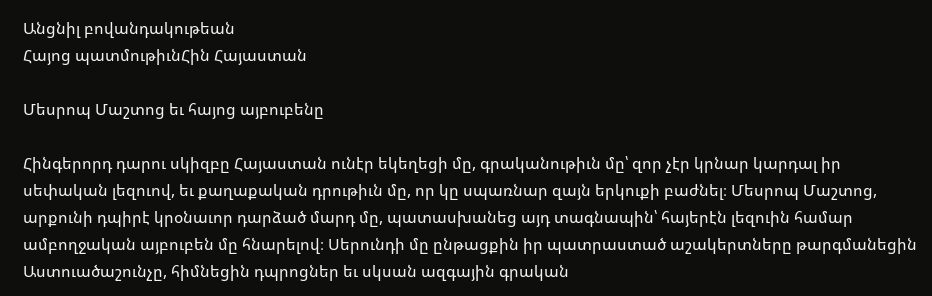Անցնիլ բովանդակութեան
Հայոց պատմութիւնՀին Հայաստան

Մեսրոպ Մաշտոց եւ հայոց այբուբենը

Հինգերորդ դարու սկիզբը Հայաստան ունէր եկեղեցի մը, գրականութիւն մը՝ զոր չէր կրնար կարդալ իր սեփական լեզուով, եւ քաղաքական դրութիւն մը, որ կը սպառնար զայն երկուքի բաժնել։ Մեսրոպ Մաշտոց, արքունի դպիրէ կրօնաւոր դարձած մարդ մը, պատասխանեց այդ տագնապին՝ հայերէն լեզուին համար ամբողջական այբուբեն մը հնարելով։ Սերունդի մը ընթացքին իր պատրաստած աշակերտները թարգմանեցին Աստուածաշունչը, հիմնեցին դպրոցներ եւ սկսան ազգային գրական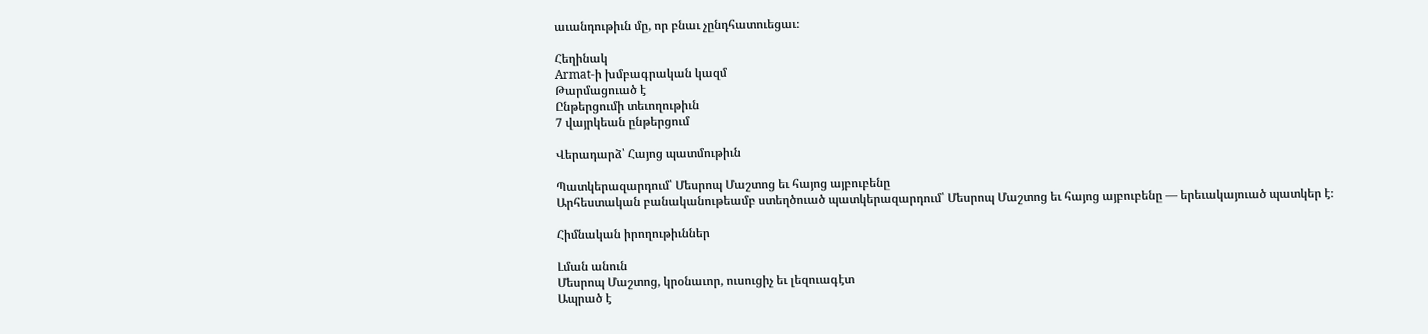աւանդութիւն մը, որ բնաւ չընդհատուեցաւ։

Հեղինակ
Armat-ի խմբագրական կազմ
Թարմացուած է
Ընթերցումի տեւողութիւն
7 վայրկեան ընթերցում

Վերադարձ՝ Հայոց պատմութիւն

Պատկերազարդում՝ Մեսրոպ Մաշտոց եւ հայոց այբուբենը
Արհեստական բանականութեամբ ստեղծուած պատկերազարդում՝ Մեսրոպ Մաշտոց եւ հայոց այբուբենը — երեւակայուած պատկեր է։

Հիմնական իրողութիւններ

Լման անուն
Մեսրոպ Մաշտոց, կրօնաւոր, ուսուցիչ եւ լեզուագէտ
Ապրած է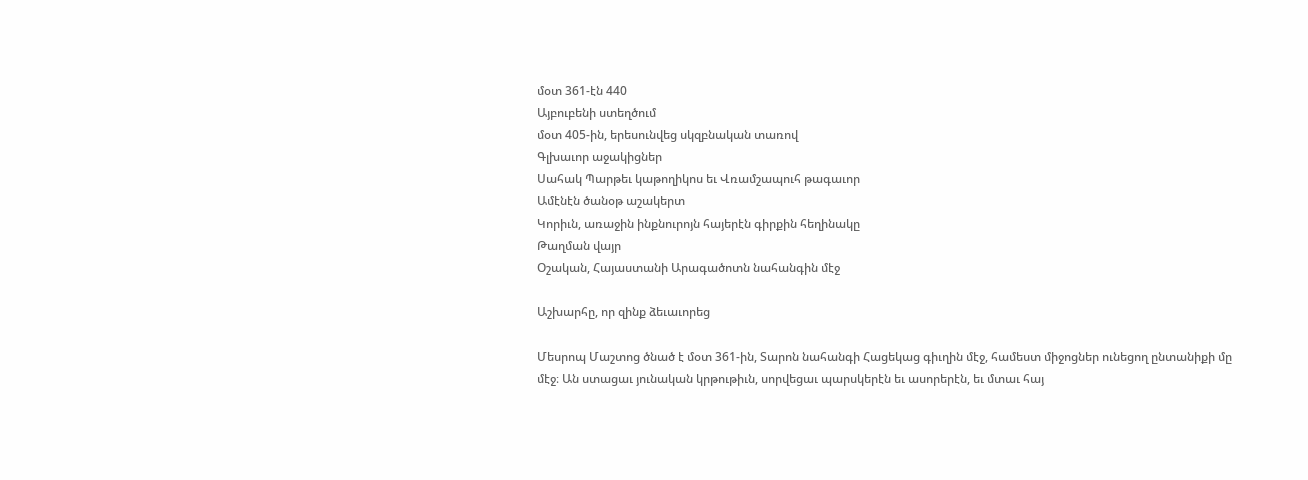մօտ 361-էն 440
Այբուբենի ստեղծում
մօտ 405-ին, երեսունվեց սկզբնական տառով
Գլխաւոր աջակիցներ
Սահակ Պարթեւ կաթողիկոս եւ Վռամշապուհ թագաւոր
Ամէնէն ծանօթ աշակերտ
Կորիւն, առաջին ինքնուրոյն հայերէն գիրքին հեղինակը
Թաղման վայր
Օշական, Հայաստանի Արագածոտն նահանգին մէջ

Աշխարհը, որ զինք ձեւաւորեց

Մեսրոպ Մաշտոց ծնած է մօտ 361-ին, Տարոն նահանգի Հացեկաց գիւղին մէջ, համեստ միջոցներ ունեցող ընտանիքի մը մէջ։ Ան ստացաւ յունական կրթութիւն, սորվեցաւ պարսկերէն եւ ասորերէն, եւ մտաւ հայ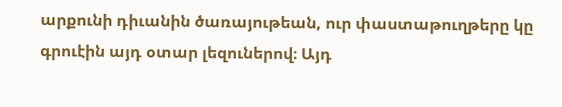արքունի դիւանին ծառայութեան, ուր փաստաթուղթերը կը գրուէին այդ օտար լեզուներով։ Այդ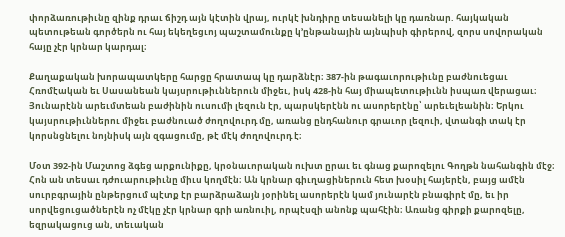փորձառութիւնը զինք դրաւ ճիշդ այն կէտին վրայ, ուրկէ խնդիրը տեսանելի կը դառնար. հայկական պետութեան գործերն ու հայ եկեղեցւոյ պաշտամունքը կ՚ընթանային այնպիսի գիրերով, զորս սովորական հայը չէր կրնար կարդալ։

Քաղաքական խորապատկերը հարցը հրատապ կը դարձնէր։ 387-ին թագաւորութիւնը բաժնուեցաւ Հռոմէական եւ Սասանեան կայսրութիւններուն միջեւ, իսկ 428-ին հայ միապետութիւնն իսպառ վերացաւ։ Յունարէնն արեւմտեան բաժինին ուսումի լեզուն էր, պարսկերէնն ու ասորերէնը՝ արեւելեանին։ Երկու կայսրութիւններու միջեւ բաժնուած ժողովուրդ մը, առանց ընդհանուր գրաւոր լեզուի, վտանգի տակ էր կորսնցնելու նոյնիսկ այն զգացումը, թէ մէկ ժողովուրդ է։

Մօտ 392-ին Մաշտոց ձգեց արքունիքը, կրօնաւորական ուխտ ըրաւ եւ գնաց քարոզելու Գողթն նահանգին մէջ։ Հոն ան տեսաւ դժուարութիւնը միւս կողմէն։ Ան կրնար գիւղացիներուն հետ խօսիլ հայերէն, բայց ամէն սուրբգրային ընթերցում պէտք էր բարձրաձայն յօրինել ասորերէն կամ յունարէն բնագիրէ մը, եւ իր սորվեցուցածներէն ոչ մէկը չէր կրնար գրի առնուիլ, որպէսզի անոնք պահէին։ Առանց գիրքի քարոզելը, եզրակացուց ան, տեւական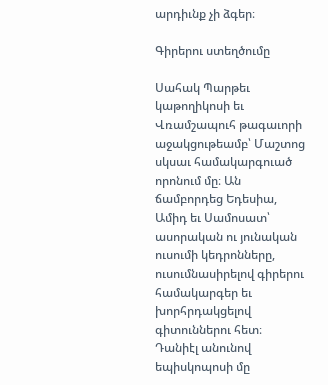արդիւնք չի ձգեր։

Գիրերու ստեղծումը

Սահակ Պարթեւ կաթողիկոսի եւ Վռամշապուհ թագաւորի աջակցութեամբ՝ Մաշտոց սկսաւ համակարգուած որոնում մը։ Ան ճամբորդեց Եդեսիա, Ամիդ եւ Սամոսատ՝ ասորական ու յունական ուսումի կեդրոնները, ուսումնասիրելով գիրերու համակարգեր եւ խորհրդակցելով գիտուններու հետ։ Դանիէլ անունով եպիսկոպոսի մը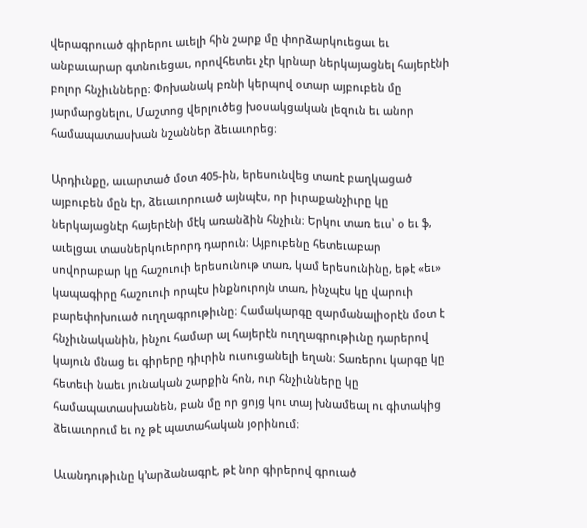վերագրուած գիրերու աւելի հին շարք մը փորձարկուեցաւ եւ անբաւարար գտնուեցաւ, որովհետեւ չէր կրնար ներկայացնել հայերէնի բոլոր հնչիւնները։ Փոխանակ բռնի կերպով օտար այբուբեն մը յարմարցնելու, Մաշտոց վերլուծեց խօսակցական լեզուն եւ անոր համապատասխան նշաններ ձեւաւորեց։

Արդիւնքը, աւարտած մօտ 405-ին, երեսունվեց տառէ բաղկացած այբուբեն մըն էր, ձեւաւորուած այնպէս, որ իւրաքանչիւրը կը ներկայացնէր հայերէնի մէկ առանձին հնչիւն։ Երկու տառ եւս՝ օ եւ ֆ, աւելցաւ տասներկուերորդ դարուն։ Այբուբենը հետեւաբար սովորաբար կը հաշուուի երեսունութ տառ, կամ երեսունինը, եթէ «եւ» կապագիրը հաշուուի որպէս ինքնուրոյն տառ, ինչպէս կը վարուի բարեփոխուած ուղղագրութիւնը։ Համակարգը զարմանալիօրէն մօտ է հնչիւնականին, ինչու համար ալ հայերէն ուղղագրութիւնը դարերով կայուն մնաց եւ գիրերը դիւրին ուսուցանելի եղան։ Տառերու կարգը կը հետեւի նաեւ յունական շարքին հոն, ուր հնչիւնները կը համապատասխանեն, բան մը որ ցոյց կու տայ խնամեալ ու գիտակից ձեւաւորում եւ ոչ թէ պատահական յօրինում։

Աւանդութիւնը կ՚արձանագրէ, թէ նոր գիրերով գրուած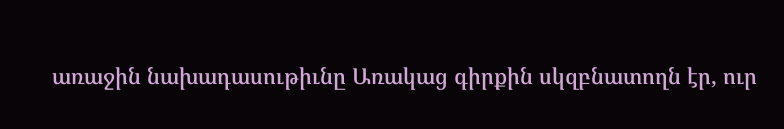առաջին նախադասութիւնը Առակաց գիրքին սկզբնատողն էր, ուր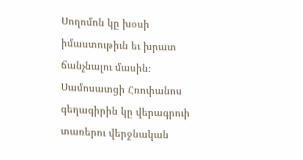Սողոմոն կը խօսի իմաստութիւն եւ խրատ ճանչնալու մասին։ Սամոսատցի Հռոփանոս գեղագիրին կը վերագրուի տառերու վերջնական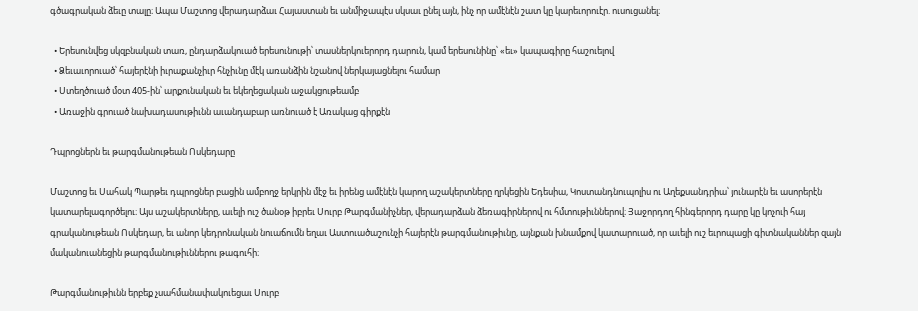գծագրական ձեւը տալը։ Ապա Մաշտոց վերադարձաւ Հայաստան եւ անմիջապէս սկսաւ ընել այն, ինչ որ ամէնէն շատ կը կարեւորուէր. ուսուցանել։

  • Երեսունվեց սկզբնական տառ, ընդարձակուած երեսունութի՝ տասներկուերորդ դարուն, կամ երեսունինը՝ «եւ» կապագիրը հաշուելով
  • Ձեւաւորուած՝ հայերէնի իւրաքանչիւր հնչիւնը մէկ առանձին նշանով ներկայացնելու համար
  • Ստեղծուած մօտ 405-ին՝ արքունական եւ եկեղեցական աջակցութեամբ
  • Առաջին գրուած նախադասութիւնն աւանդաբար առնուած է Առակաց գիրքէն

Դպրոցներն եւ թարգմանութեան Ոսկեդարը

Մաշտոց եւ Սահակ Պարթեւ դպրոցներ բացին ամբողջ երկրին մէջ եւ իրենց ամէնէն կարող աշակերտները ղրկեցին Եդեսիա, Կոստանդնուպոլիս ու Աղեքսանդրիա՝ յունարէն եւ ասորերէն կատարելագործելու։ Այս աշակերտները, աւելի ուշ ծանօթ իբրեւ Սուրբ Թարգմանիչներ, վերադարձան ձեռագիրներով ու հմտութիւններով։ Յաջորդող հինգերորդ դարը կը կոչուի հայ գրականութեան Ոսկեդար, եւ անոր կեդրոնական նուաճումն եղաւ Աստուածաշունչի հայերէն թարգմանութիւնը, այնքան խնամքով կատարուած, որ աւելի ուշ եւրոպացի գիտնականներ զայն մականուանեցին թարգմանութիւններու թագուհի։

Թարգմանութիւնն երբեք չսահմանափակուեցաւ Սուրբ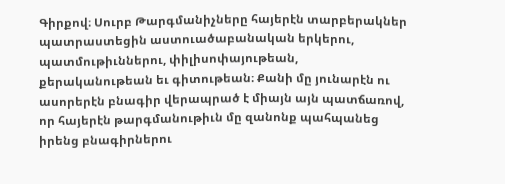Գիրքով։ Սուրբ Թարգմանիչները հայերէն տարբերակներ պատրաստեցին աստուածաբանական երկերու, պատմութիւններու, փիլիսոփայութեան, քերականութեան եւ գիտութեան։ Քանի մը յունարէն ու ասորերէն բնագիր վերապրած է միայն այն պատճառով, որ հայերէն թարգմանութիւն մը զանոնք պահպանեց իրենց բնագիրներու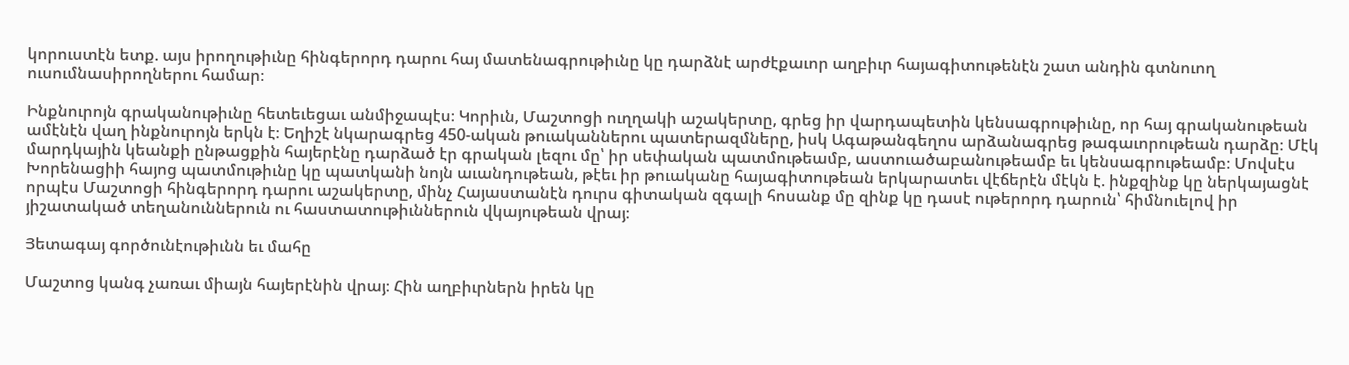կորուստէն ետք. այս իրողութիւնը հինգերորդ դարու հայ մատենագրութիւնը կը դարձնէ արժէքաւոր աղբիւր հայագիտութենէն շատ անդին գտնուող ուսումնասիրողներու համար։

Ինքնուրոյն գրականութիւնը հետեւեցաւ անմիջապէս։ Կորիւն, Մաշտոցի ուղղակի աշակերտը, գրեց իր վարդապետին կենսագրութիւնը, որ հայ գրականութեան ամէնէն վաղ ինքնուրոյն երկն է։ Եղիշէ նկարագրեց 450-ական թուականներու պատերազմները, իսկ Ագաթանգեղոս արձանագրեց թագաւորութեան դարձը։ Մէկ մարդկային կեանքի ընթացքին հայերէնը դարձած էր գրական լեզու մը՝ իր սեփական պատմութեամբ, աստուածաբանութեամբ եւ կենսագրութեամբ։ Մովսէս Խորենացիի հայոց պատմութիւնը կը պատկանի նոյն աւանդութեան, թէեւ իր թուականը հայագիտութեան երկարատեւ վէճերէն մէկն է. ինքզինք կը ներկայացնէ որպէս Մաշտոցի հինգերորդ դարու աշակերտը, մինչ Հայաստանէն դուրս գիտական զգալի հոսանք մը զինք կը դասէ ութերորդ դարուն՝ հիմնուելով իր յիշատակած տեղանուններուն ու հաստատութիւններուն վկայութեան վրայ։

Յետագայ գործունէութիւնն եւ մահը

Մաշտոց կանգ չառաւ միայն հայերէնին վրայ։ Հին աղբիւրներն իրեն կը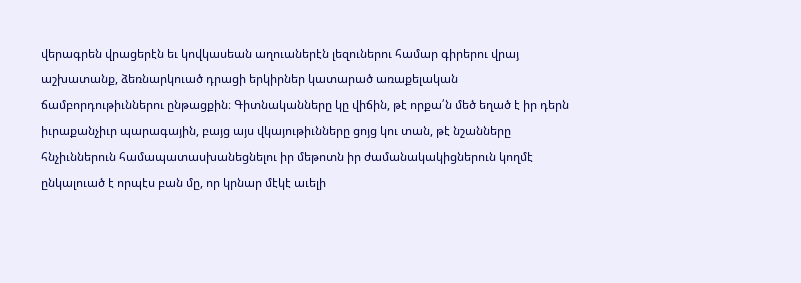վերագրեն վրացերէն եւ կովկասեան աղուաներէն լեզուներու համար գիրերու վրայ աշխատանք, ձեռնարկուած դրացի երկիրներ կատարած առաքելական ճամբորդութիւններու ընթացքին։ Գիտնականները կը վիճին, թէ որքա՛ն մեծ եղած է իր դերն իւրաքանչիւր պարագային, բայց այս վկայութիւնները ցոյց կու տան, թէ նշանները հնչիւններուն համապատասխանեցնելու իր մեթոտն իր ժամանակակիցներուն կողմէ ընկալուած է որպէս բան մը, որ կրնար մէկէ աւելի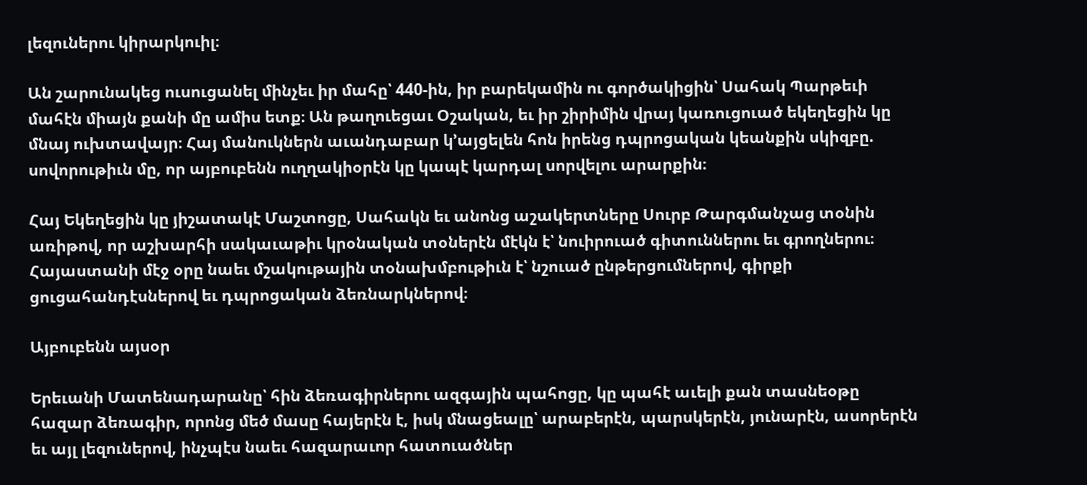լեզուներու կիրարկուիլ։

Ան շարունակեց ուսուցանել մինչեւ իր մահը՝ 440-ին, իր բարեկամին ու գործակիցին՝ Սահակ Պարթեւի մահէն միայն քանի մը ամիս ետք։ Ան թաղուեցաւ Օշական, եւ իր շիրիմին վրայ կառուցուած եկեղեցին կը մնայ ուխտավայր։ Հայ մանուկներն աւանդաբար կ՚այցելեն հոն իրենց դպրոցական կեանքին սկիզբը. սովորութիւն մը, որ այբուբենն ուղղակիօրէն կը կապէ կարդալ սորվելու արարքին։

Հայ Եկեղեցին կը յիշատակէ Մաշտոցը, Սահակն եւ անոնց աշակերտները Սուրբ Թարգմանչաց տօնին առիթով, որ աշխարհի սակաւաթիւ կրօնական տօներէն մէկն է՝ նուիրուած գիտուններու եւ գրողներու։ Հայաստանի մէջ օրը նաեւ մշակութային տօնախմբութիւն է՝ նշուած ընթերցումներով, գիրքի ցուցահանդէսներով եւ դպրոցական ձեռնարկներով։

Այբուբենն այսօր

Երեւանի Մատենադարանը՝ հին ձեռագիրներու ազգային պահոցը, կը պահէ աւելի քան տասնեօթը հազար ձեռագիր, որոնց մեծ մասը հայերէն է, իսկ մնացեալը՝ արաբերէն, պարսկերէն, յունարէն, ասորերէն եւ այլ լեզուներով, ինչպէս նաեւ հազարաւոր հատուածներ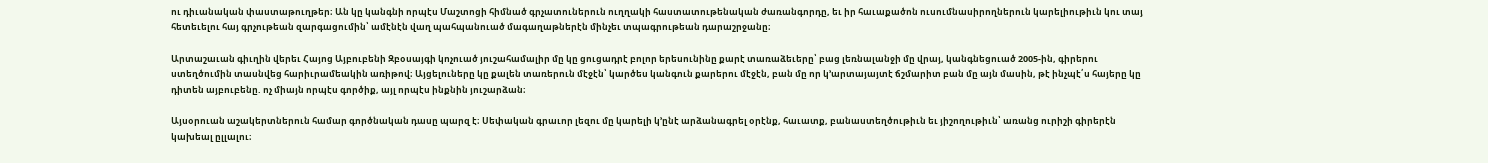ու դիւանական փաստաթուղթեր։ Ան կը կանգնի որպէս Մաշտոցի հիմնած գրչատուներուն ուղղակի հաստատութենական ժառանգորդը, եւ իր հաւաքածոն ուսումնասիրողներուն կարելիութիւն կու տայ հետեւելու հայ գրչութեան զարգացումին՝ ամէնէն վաղ պահպանուած մագաղաթներէն մինչեւ տպագրութեան դարաշրջանը։

Արտաշաւան գիւղին վերեւ Հայոց Այբուբենի Զբօսայգի կոչուած յուշահամալիր մը կը ցուցադրէ բոլոր երեսունինը քարէ տառաձեւերը՝ բաց լեռնալանջի մը վրայ, կանգնեցուած 2005-ին, գիրերու ստեղծումին տասնվեց հարիւրամեակին առիթով։ Այցելուները կը քալեն տառերուն մէջէն՝ կարծես կանգուն քարերու մէջէն, բան մը որ կ՚արտայայտէ ճշմարիտ բան մը այն մասին, թէ ինչպէ՛ս հայերը կը դիտեն այբուբենը. ոչ միայն որպէս գործիք, այլ որպէս ինքնին յուշարձան։

Այսօրուան աշակերտներուն համար գործնական դասը պարզ է։ Սեփական գրաւոր լեզու մը կարելի կ՚ընէ արձանագրել օրէնք, հաւատք, բանաստեղծութիւն եւ յիշողութիւն՝ առանց ուրիշի գիրերէն կախեալ ըլլալու։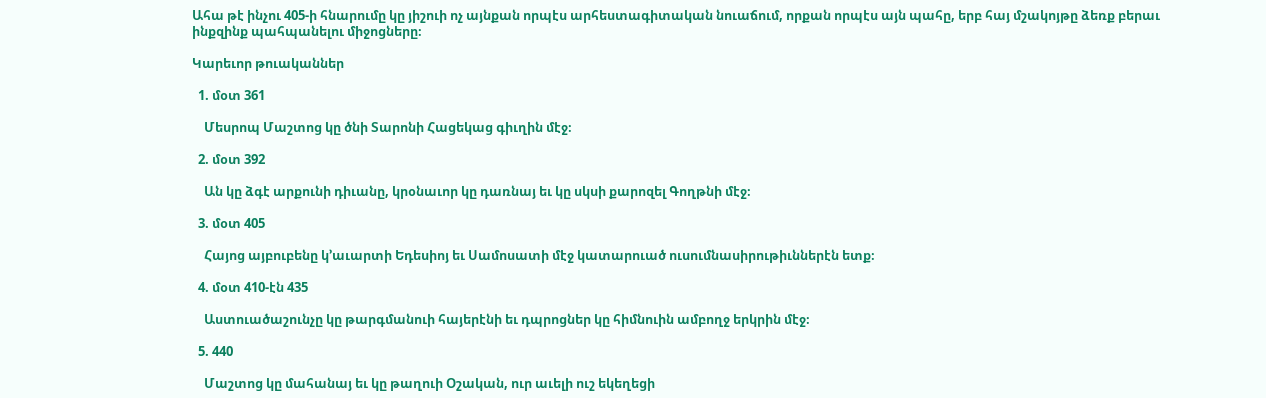Ահա թէ ինչու 405-ի հնարումը կը յիշուի ոչ այնքան որպէս արհեստագիտական նուաճում, որքան որպէս այն պահը, երբ հայ մշակոյթը ձեռք բերաւ ինքզինք պահպանելու միջոցները։

Կարեւոր թուականներ

  1. մօտ 361

    Մեսրոպ Մաշտոց կը ծնի Տարոնի Հացեկաց գիւղին մէջ։

  2. մօտ 392

    Ան կը ձգէ արքունի դիւանը, կրօնաւոր կը դառնայ եւ կը սկսի քարոզել Գողթնի մէջ։

  3. մօտ 405

    Հայոց այբուբենը կ՚աւարտի Եդեսիոյ եւ Սամոսատի մէջ կատարուած ուսումնասիրութիւններէն ետք։

  4. մօտ 410-էն 435

    Աստուածաշունչը կը թարգմանուի հայերէնի եւ դպրոցներ կը հիմնուին ամբողջ երկրին մէջ։

  5. 440

    Մաշտոց կը մահանայ եւ կը թաղուի Օշական, ուր աւելի ուշ եկեղեցի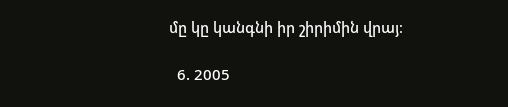մը կը կանգնի իր շիրիմին վրայ։

  6. 2005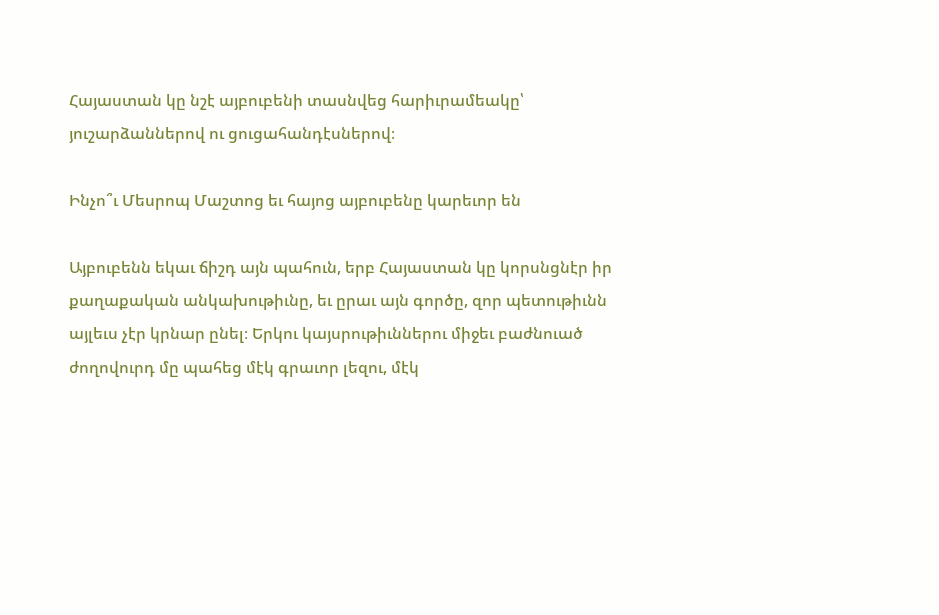Հայաստան կը նշէ այբուբենի տասնվեց հարիւրամեակը՝ յուշարձաններով ու ցուցահանդէսներով։

Ինչո՞ւ Մեսրոպ Մաշտոց եւ հայոց այբուբենը կարեւոր են

Այբուբենն եկաւ ճիշդ այն պահուն, երբ Հայաստան կը կորսնցնէր իր քաղաքական անկախութիւնը, եւ ըրաւ այն գործը, զոր պետութիւնն այլեւս չէր կրնար ընել։ Երկու կայսրութիւններու միջեւ բաժնուած ժողովուրդ մը պահեց մէկ գրաւոր լեզու, մէկ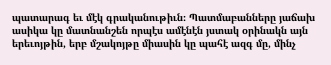պատարագ եւ մէկ գրականութիւն։ Պատմաբանները յաճախ ասիկա կը մատնանշեն որպէս ամէնէն յստակ օրինակն այն երեւոյթին, երբ մշակոյթը միասին կը պահէ ազգ մը, մինչ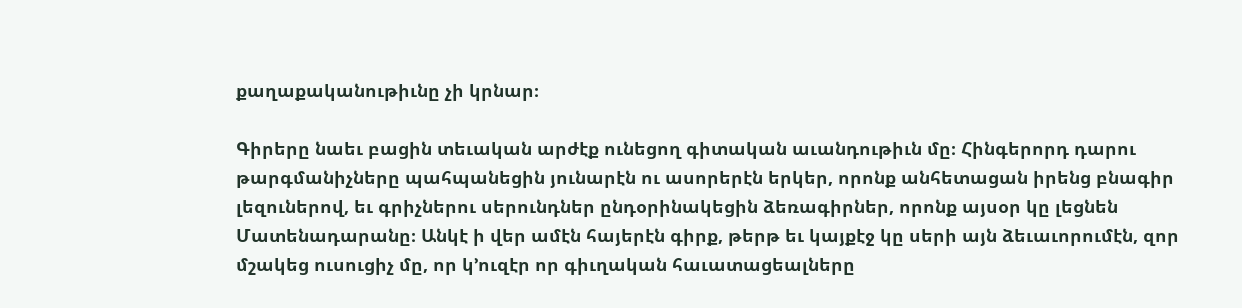քաղաքականութիւնը չի կրնար։

Գիրերը նաեւ բացին տեւական արժէք ունեցող գիտական աւանդութիւն մը։ Հինգերորդ դարու թարգմանիչները պահպանեցին յունարէն ու ասորերէն երկեր, որոնք անհետացան իրենց բնագիր լեզուներով, եւ գրիչներու սերունդներ ընդօրինակեցին ձեռագիրներ, որոնք այսօր կը լեցնեն Մատենադարանը։ Անկէ ի վեր ամէն հայերէն գիրք, թերթ եւ կայքէջ կը սերի այն ձեւաւորումէն, զոր մշակեց ուսուցիչ մը, որ կ՚ուզէր որ գիւղական հաւատացեալները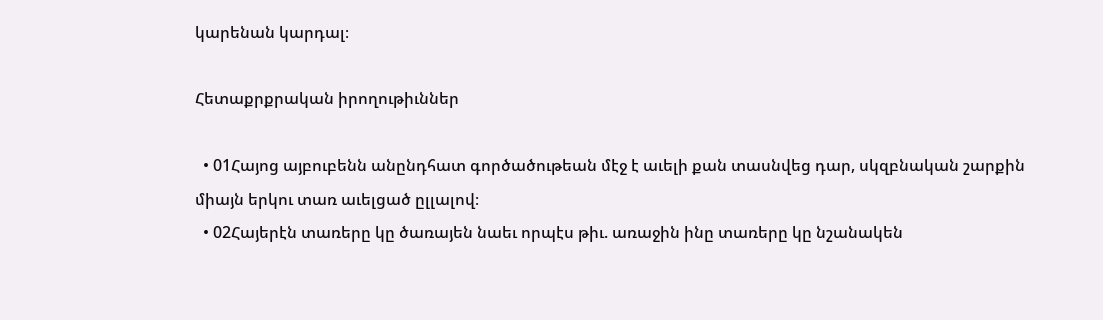կարենան կարդալ։

Հետաքրքրական իրողութիւններ

  • 01Հայոց այբուբենն անընդհատ գործածութեան մէջ է աւելի քան տասնվեց դար, սկզբնական շարքին միայն երկու տառ աւելցած ըլլալով։
  • 02Հայերէն տառերը կը ծառայեն նաեւ որպէս թիւ. առաջին ինը տառերը կը նշանակեն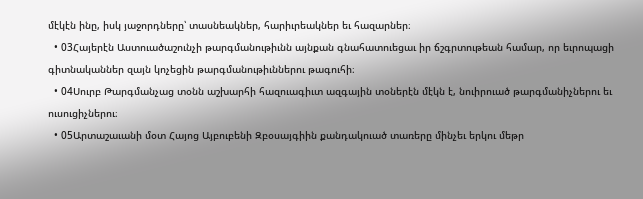մէկէն ինը, իսկ յաջորդները՝ տասնեակներ, հարիւրեակներ եւ հազարներ։
  • 03Հայերէն Աստուածաշունչի թարգմանութիւնն այնքան գնահատուեցաւ իր ճշգրտութեան համար, որ եւրոպացի գիտնականներ զայն կոչեցին թարգմանութիւններու թագուհի։
  • 04Սուրբ Թարգմանչաց տօնն աշխարհի հազուագիւտ ազգային տօներէն մէկն է, նուիրուած թարգմանիչներու եւ ուսուցիչներու։
  • 05Արտաշաւանի մօտ Հայոց Այբուբենի Զբօսայգիին քանդակուած տառերը մինչեւ երկու մեթր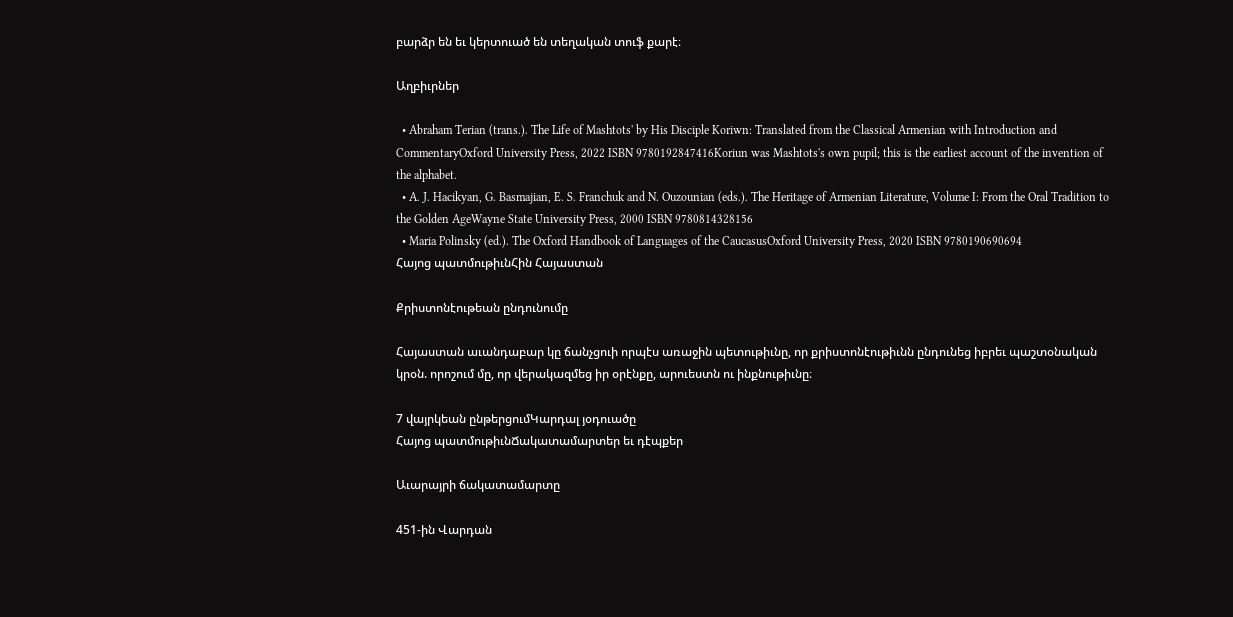բարձր են եւ կերտուած են տեղական տուֆ քարէ։

Աղբիւրներ

  • Abraham Terian (trans.). The Life of Mashtots' by His Disciple Koriwn: Translated from the Classical Armenian with Introduction and CommentaryOxford University Press, 2022 ISBN 9780192847416Koriun was Mashtots's own pupil; this is the earliest account of the invention of the alphabet.
  • A. J. Hacikyan, G. Basmajian, E. S. Franchuk and N. Ouzounian (eds.). The Heritage of Armenian Literature, Volume I: From the Oral Tradition to the Golden AgeWayne State University Press, 2000 ISBN 9780814328156
  • Maria Polinsky (ed.). The Oxford Handbook of Languages of the CaucasusOxford University Press, 2020 ISBN 9780190690694
Հայոց պատմութիւնՀին Հայաստան

Քրիստոնէութեան ընդունումը

Հայաստան աւանդաբար կը ճանչցուի որպէս առաջին պետութիւնը, որ քրիստոնէութիւնն ընդունեց իբրեւ պաշտօնական կրօն. որոշում մը, որ վերակազմեց իր օրէնքը, արուեստն ու ինքնութիւնը։

7 վայրկեան ընթերցումԿարդալ յօդուածը
Հայոց պատմութիւնՃակատամարտեր եւ դէպքեր

Աւարայրի ճակատամարտը

451-ին Վարդան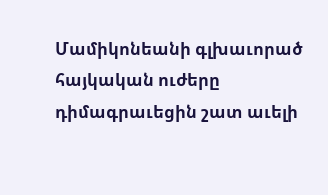Մամիկոնեանի գլխաւորած հայկական ուժերը դիմագրաւեցին շատ աւելի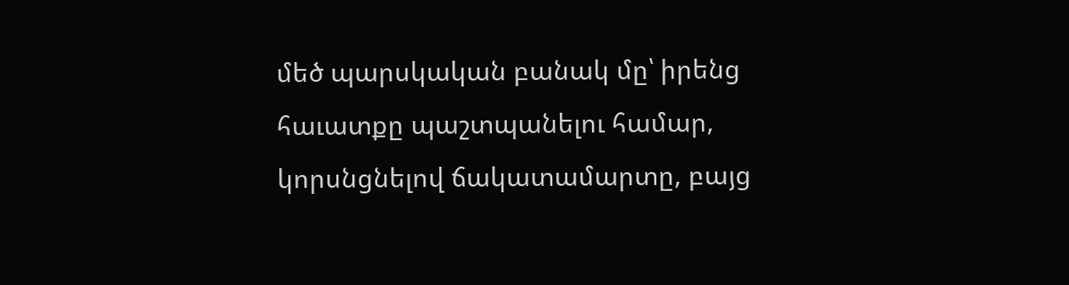մեծ պարսկական բանակ մը՝ իրենց հաւատքը պաշտպանելու համար, կորսնցնելով ճակատամարտը, բայց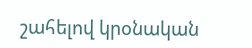շահելով կրօնական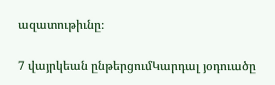ազատութիւնը։

7 վայրկեան ընթերցումԿարդալ յօդուածը